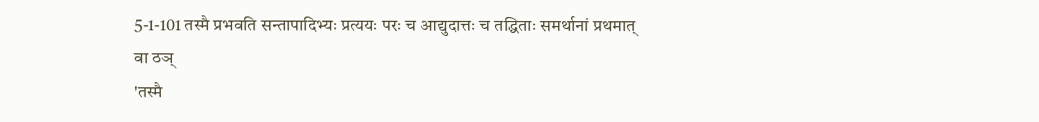5-1-101 तस्मै प्रभवति सन्तापादिभ्यः प्रत्ययः परः च आद्युदात्तः च तद्धिताः समर्थानां प्रथमात् वा ठञ्
'तस्मै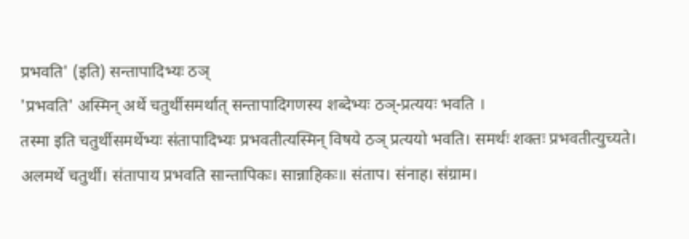प्रभवति' (इति) सन्तापादिभ्यः ठञ्
'प्रभवति' अस्मिन् अर्थे चतुर्थीसमर्थात् सन्तापादिगणस्य शब्देभ्यः ठञ्-प्रत्ययः भवति ।
तस्मा इति चतुर्थीसमर्थेभ्यः संतापादिभ्यः प्रभवतीत्यस्मिन् विषये ठञ् प्रत्ययो भवति। समर्थः शक्तः प्रभवतीत्युच्यते। अलमर्थे चतुर्थी। संतापाय प्रभवति सान्तापिकः। सान्नाहिकः॥ संताप। संनाह। संग्राम।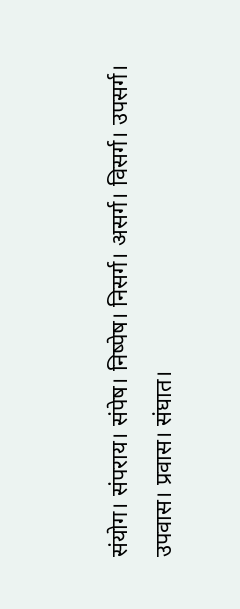संयोग। संपराय। संपेष। निष्पेष। निसर्ग। असर्ग। विसर्ग। उपसर्ग। उपवास। प्रवास। संघात।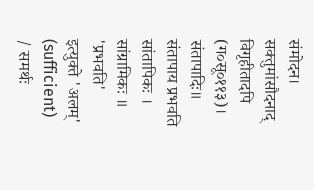संमोदन। सक्तुमांसौदनाद् विगृहीतादपि (ग०सू०११३)। संतापादिः॥
संतापाय प्रभवति सांतापिकः । सांग्रामिकः ॥
'प्रभवति' इत्युक्ते 'अलम्' (sufficient) / समर्थः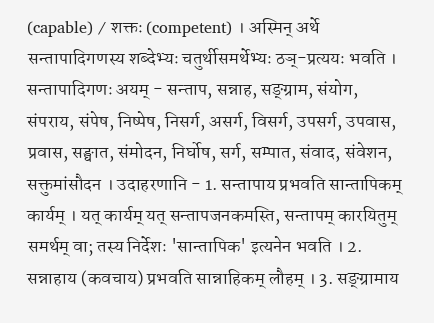(capable) / शक्तः (competent) । अस्मिन् अर्थे सन्तापादिगणस्य शब्देभ्यः चतुर्थीसमर्थेभ्यः ठञ्-प्रत्ययः भवति । सन्तापादिगणः अयम् - सन्ताप, सन्नाह, सङ्ग्राम, संयोग, संपराय, संपेष, निष्पेष, निसर्ग, असर्ग, विसर्ग, उपसर्ग, उपवास, प्रवास, सङ्घात, संमोदन, निर्घोष, सर्ग, सम्पात, संवाद, संवेशन, सक्तुमांसौदन । उदाहरणानि - 1. सन्तापाय प्रभवति सान्तापिकम् कार्यम् । यत् कार्यम् यत् सन्तापजनकमस्ति, सन्तापम् कारयितुम् समर्थम् वा; तस्य निर्देशः 'सान्तापिक' इत्यनेन भवति । 2. सन्नाहाय (कवचाय) प्रभवति सान्नाहिकम् लौहम् । 3. सङ्ग्रामाय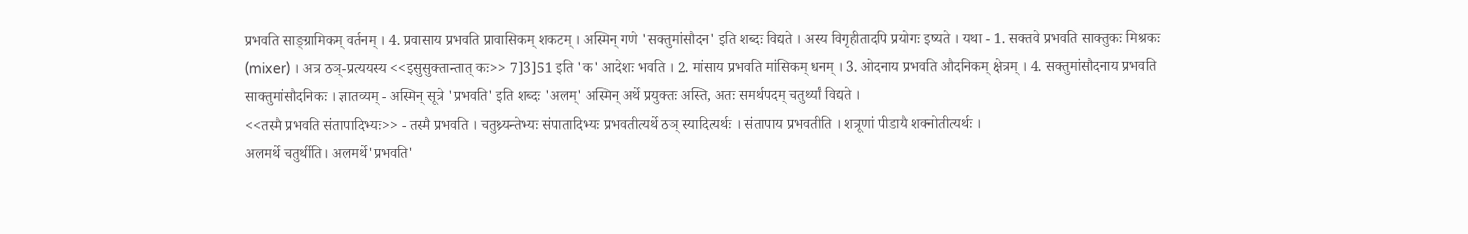प्रभवति साङ्ग्रामिकम् वर्तनम् । 4. प्रवासाय प्रभवति प्रावासिकम् शकटम् । अस्मिन् गणे 'सक्तुमांसौदन' इति शब्दः विद्यते । अस्य विगृहीतादपि प्रयोगः इष्यते । यथा - 1. सक्तवे प्रभवति साक्तुकः मिश्रकः (mixer) । अत्र ठञ्-प्रत्ययस्य <<इसुसुक्तान्तात् कः>> 7]3]51 इति 'क' आदेशः भवति । 2. मांसाय प्रभवति मांसिकम् धनम् । 3. ओदनाय प्रभवति औदनिकम् क्षेत्रम् । 4. सक्तुमांसौदनाय प्रभवति साक्तुमांसौदनिकः । ज्ञातव्यम् - अस्मिन् सूत्रे 'प्रभवति' इति शब्दः 'अलम्' अस्मिन् अर्थे प्रयुक्तः अस्ति, अतः समर्थपदम् चतुर्थ्यां विद्यते ।
<<तस्मै प्रभवति संतापादिभ्यः>> - तस्मै प्रभवति । चतुथ्र्यन्तेभ्यः संपातादिभ्यः प्रभवतीत्यर्थे ठञ् स्यादित्यर्थः । संतापाय प्रभवतीति । शत्रूणां पीडायै शक्नोतीत्यर्थः ।
अलमर्थे चतुर्थीति। अलमर्थे'प्रभवति'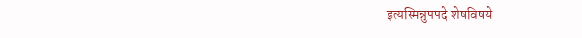इत्यस्मिन्नुपपदे शेषविषये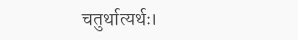चतुर्थात्यर्थः।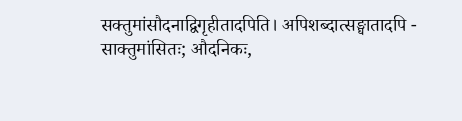सक्तुमांसौदनाद्विगृहीतादपिति। अपिशब्दात्सङ्घातादपि - साक्तुमांसितः; औदनिकः,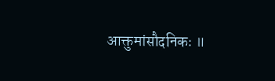आक्तुमांसौदनिकः ॥